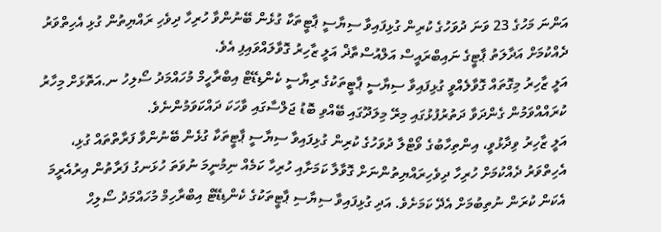އަންނަ މަހުގެ 23 ވަނަ ދުވަހުގެ ކުރިން ގުޅިފައިވާ ސިޔާސީ ޕާޓީތަކާ ގުޅެން ބޭނުންވާ ހުރިހާ ދިވެހި ރައްޔިތުން ގުޅި އެހިތްވަރު ދެއްކުމަށް އަދާލަތު ޕާޓީގެ ނައިބްރައީސް އަލްއުސްތާޛް އަލީ ޒާހިރު ގޮވާލައްވައިފި އެވެ.
އަލީ ޒާހިރު މިގޮތައް ގޮވާލެއްވީ ގުޅިފައިވާ ސިޔާސީ ޕާޓީތަކުގެ ރިޔާސީ ކެންޑިޑޭޓް އިބްރާހީމް މުހައްމަދު ސޯލިހު ނ.އަތޮޅަށް މިހާރު ކުރައްއްވަމުން ގެންދަވާ ދަތުރުފުޅުގައި މިރޭ މިލަދޫގައި ބޭއްވި ބޮޑު ޖަލްސާގައި ވާހަކަ ދައްކަވަމުންނެވެ.
އަލީ ޒާހިރު ވިދާޅުވީ، އިންތިހާބުގެ ވޯޓްލާ ދުވަހުގެ ކުރިން ގުޅިފައިވާ ސިޔާސީ ޕާޓީތަކާ ގުޅެން ބޭނުންވާ ފަރާތްތައް ގުޅި، އެހިތްވަރު ދެއްކުމަށް ހުރިހާ ދިވެހިރައްޔިތުންނަށް ގޮވާލާ ކަމަށާއި ހުރިހާ ކަމެއް ނިމުނީމަ ނުވަތަ ހުޅަނގު ފަރާތުން އިރުއެރީމަ އެކަން ކުރަން ނުތިބުމަށް އެދޭ ކަމަށެވެ. އަދި ގުޅިފައިވާ ސިޔާސި ޕާޓީތަކުގެ ކެންޑިޑޭޓް އިބްރާހިމް މުހައްމަދު ސޯލިހް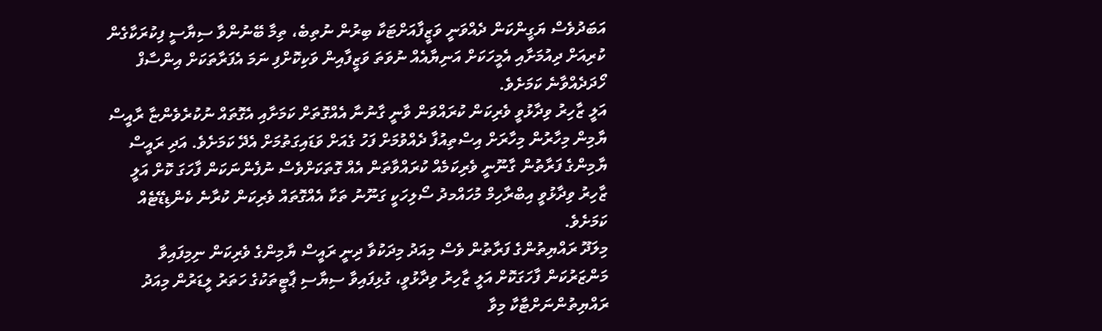އަބަދުވެސް ޔަގީންކަން ދެއްވަނީ ވަޒީފާއަށްޓަކާ ބިރުން ނުތިބެ، ތިމާ ބޭނުންވާ ސިޔާސީ ފިކުރަކާގެން ކުރިއަށް ދިއުމަށާއި އެމީހަކަށް އަނިޔާއެއް ނުވަތަ ވަޒީފާއިން ވަކިކޮށްފި ނަމަ އެފަރާތަކަށް އިންސާފް ހޯދަދެއްވާނެ ކަމަށެވެ.
އަލީ ޒާހިރު ވިދާޅުވީ ވެރިކަން ކުރައްވަން ވާނީ ގާނުނާ އެއްގޮތަށް ކަމަށާއި އެގޮތައް ނުކުރެވެންޏާ ރާއީސް ޔާމިން މިހާރުން މިހާރަށް އިސްތިއުފާ ދެއްވުމަށް ފަހު ގެއަށް ވަޑައިގަތުމަށް އެދޭ ކަމަށެވެ. އަދި ރައީސް ޔާމިންގެ ފަރާތުން ގާނޫނީ ވެރިކަމެއް ކުރައްވާތަން އެއް ގޮތަކަށްވެސް ނުފެންނަކަން ފާހަގަ ކޮށް އަލީ ޒާހިރު ވިދާޅުވީ އިބްރާހިމް މުހައްމދު ސޯލިހަކީ ގަނޫނު ތަކާ އެއްގޮތައް ވެރިކަން ކުރާނެ ކެންޑިޑޭޓެއް ކަމަށެވެ.
މިލަދޫ ރައްޔިތުންގެ ފަރާތުން ވެސް މިއަދު މިދަކުވާ ދިނީ ރައީސް ޔާމިންގެ ވެރިކަން ނިމިފައިވާ މަންޒަރުކަން ފާހަގަކޮށް އަލީ ޒާހިރު ވިދާޅުވީ، ގުޅިފައިވާ ސިޔާސި ޕާޓީތަކުގެ ހަތަރު ލީޑަރުން މިއަދު ރައްޔިތުންނަށްޓާކާ މިވާ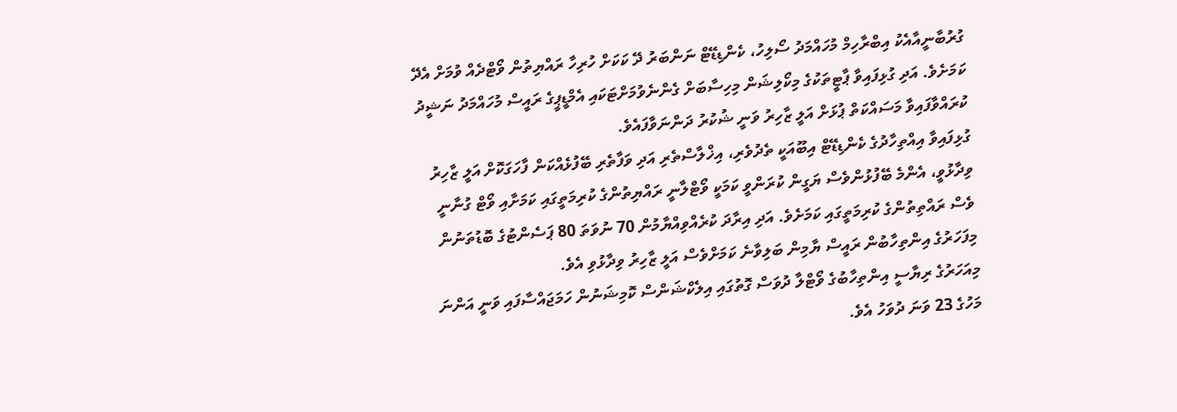ގުރުބާނީއާއެކު އިބްރާހިމް މުހައްމަދު ސޯލިހު، ކެންޑިޑޭޓް ނަންބަރު ދޭ ކަކަށް ހުރިހާ ރައްޔިތުން ވޯޓްދެއް ވުމަށް އެދޭ ކަމަށެވެ. އަދި ގުޅިފައިވާ ޕާޓީތަކުގެ މިކޯލިޝަން މިހިސާބަށް ގެންނެވުމަށްޓަކައި އެމްޑީޕީގެ ރައީސް މުހައްމަދު ނަޝީދު ކުރައްވާފައިވާ މަސައްކަތް ޕުޅަށް އަލީ ޒާހިރު ވަނީ ޝުކުރު ދަންނަވާފައެވެ.
ގުޅިފައިވާ އިއްތިހާދުގެ ކެންޑިޑޭޓް އިބޫއަކީ ތެދުވެރި، އިޚްލާސްތެރި އަދި ވަފާތެރި ބޭފުޅެއްކަން ފާހަގަކޮށް އަލީ ޒާހިރު ވިދާޅުވީ، އެންމެ ބޭފުޅުންވެސް ޔަގީން ކުރަންވީ ކަމަކީ ވޯޓްލާނީ ރައްޔިތުންގެ ކުރިމަތީގައި ކަމަށާއި ވޯޓް ގުނާނީ ވެސް ރައްތިތުންގެ ކުރިމަތީގައި ކަމަށެވެ. އަދި އިރާދަ ކުރެއްވިއްޔާމުން 70 ނުވަތަ 80 ޕަސެންޓުގެ ބޮޑުތަނުން މިފަހަރުގެ އިންތިހާބުން ރައީސް ޔާމިން ބަލިވާނެ ކަމަށްވެސް އަލީ ޒާހިރު ވިދާޅުވި އެވެ.
މިއަހަރުގެ ރިޔާސީ އިންތިހާބުގެ ވޯޓްލާ ދުވަސް ގޮތުގައި އިލެކްޝަންސް ކޮމިޝަނުން ހަމަޖައްސާފައި ވަނީ އަންނަ މަހުގެ 23 ވަނަ ދުވަހު އެވެ.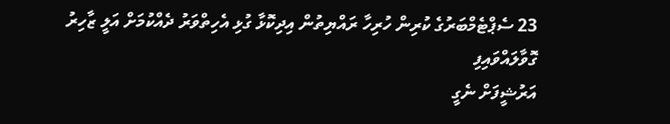23 ސެޕްޓެމްބަރުގެ ކުރިން ހުރިހާ ރައްޔިތުން އިދިކޮޅާ ގުޅި އެހިތްވަރު ދެއްކުމަށް އަލީ ޒާހިރު ގޮވާލައްވައިފި
އަރުޝީފަށް ނެގީ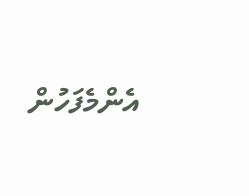އެންމެފަހުން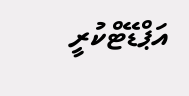އަޕްޑޭޓްކުރީ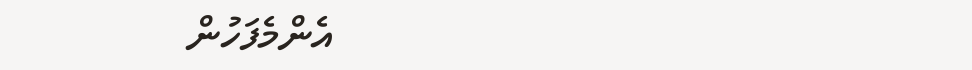އެންމެފަހުން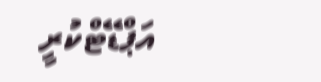އަޕްޑޭޓްކުރީ